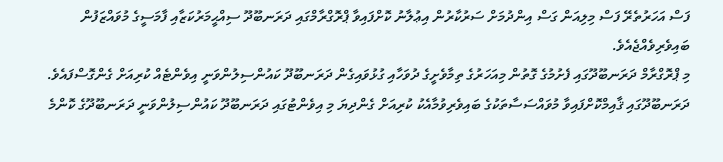ފަސް އަހަރުތެރޭ ފަސް މިލިއަން ގަސް އިންދުމަށް ސަރުކާރުން އިޢުލާނު ކޮށްފައިވާ ޕްރޮގްރާމްގައި ދަރަނބޫދޫ ސިއްޙީމަރުކަޒާއި ފާމަސީގެ މުވައްޒަފުން ބައިވެރިވެއްޖެއެވެ.
މި ޕްރޮގްރާމް ދަރަނބޫދޫގައި ފެށުމުގެ ގޮތުން މިއަހަރުގެ ތިމާވެށީގެ ދުވަހާއި ގުޅުވައިގެން ދަރަނބޫދޫ ކައުންސިލުންވަނީ އިވެންޓެއް ކުރިއަށް ގެންގޮސްފައެވެ. ދަރަނބޫދޫގައި ޤާއިމްކޮށްފައިވާ މުވައްސަސާތަކުގެ ބައިވެރިވުމާއެކު ކުރިއަށް ގެންދިޔަ މި އިވެންޓުގައި ދަރަނބޫދޫ ކައުންސިލުންވަނީ ދަރަނބޫދޫގެ ކޮންމެ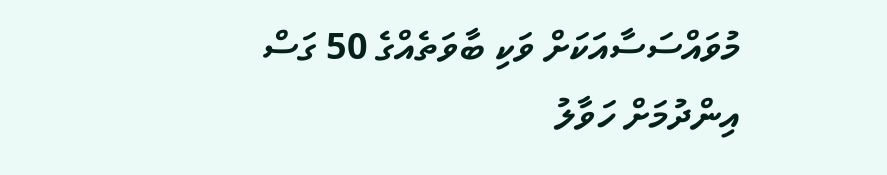މުވައްސަސާއަކަށް ވަކި ބާވަތެއްގެ 50 ގަސް އިންދުމަށް ހަވާލު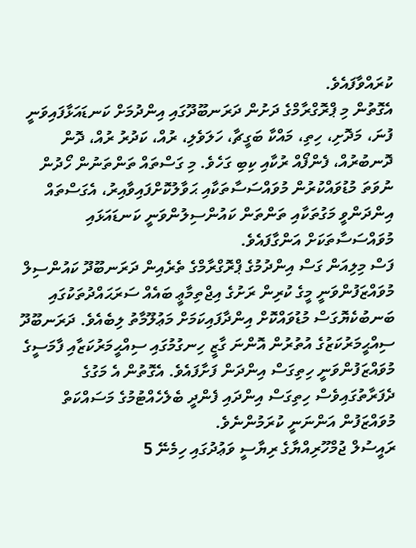ކުރައްވާފައެވެ.
އެގޮތުން މި ޕްރޮގްރާމްގެ ދަށުން ދަރަނބޫދޫގައި އިންދުމަށް ކަނޑައަޅާފައިވަނީ ފުނަ، މަދޮށި، ހިތި، މައްކާ ބަގީޗާ، ހަލަވެލި، ރުއް، ކަދުރު ރުއް، ދޮން ދޮނބުރުއް، ފެންފޯއް ރުކާއި ކިބި ގަހެވެ. މި ގަސްތައް ތަންތަނުން ހޯދުން ނުވަތަ މުޑުވައްކުރުން މުވައްސަސާތަކާއި ޙަވާލުކޮށްފައިވާއިރު، އެގަސްތައް އިންދަންވީ މަގުތަކާއި ތަންތަން ކައުންސިލުންވަނީ ކަނޑައަޅައި މުވައްސަސާތަކަށް އަންގާފައެވެ.
ފަސް މިލިއަން ގަސް އިންދުމުގެ ޕްރޮގްރާމްގެ ތެރެއިން ދަރަނބޫދޫ ކައުންސިލް މުވައްޒަފުންވަނީ މީގެ ކުރިން ރަށުގެ އިޖްތިމާޢީ ބައެއް ސަރަޙައްދުތަކުގައި ބަނބުކެޔޮގަސް މުޑުވައްކޮށް އިންދާފައިކަމަށް މަޢުލޫމާތު ލިބެއެވެ. ދަރަނބޫދޫ ސިއްޙީމަރުކަޒުގެ އުތުރުން އޮންނަ ގާޒީ ހިނގުމުގައި ސިއްޙީމަރުކަޒާއި ފާމަސީގެ މުވައްޒަފުންވަނީ ހިތިގަސް އިންދަން ފަށާފައެވެ. އެގޮތުން އެ މަގުގެ ދެފަރާތުގައިވެސް ހިތިގަސް އިންދައި ފެންދީ ބެލެހެއްޓުމުގެ މަސައްކަތް މުވައްޒަފުން އަންނަނީ ކުރަމުންނެވެ.
ރައީސުލް ޖުމްހޫރިއްޔާގެ ރިޔާސީ ވަޢުދުގައި ހިމެނޭ 5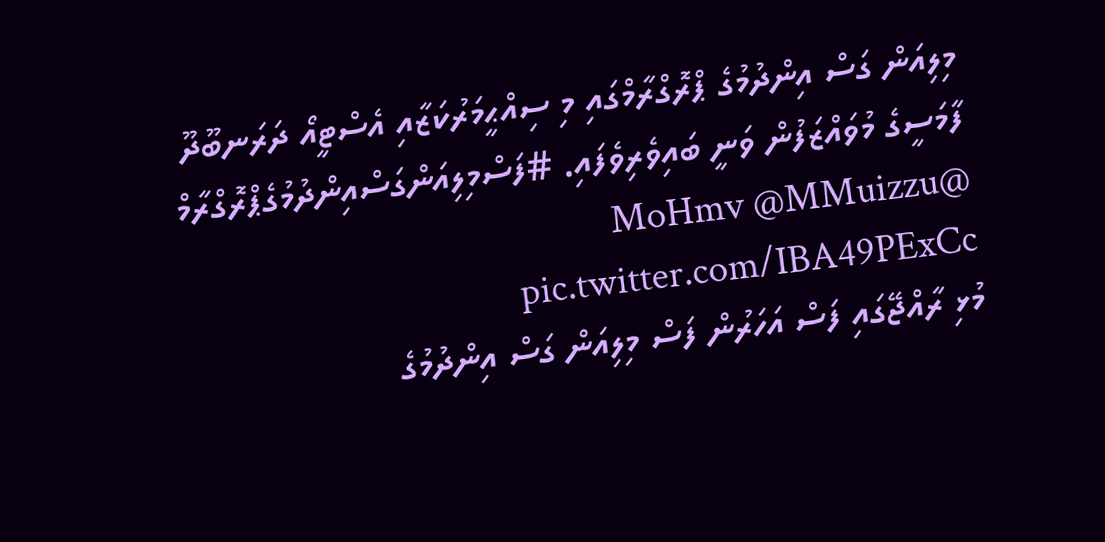މިލިއަން ގަސް އިންދުމުގެ ޕްރޮގްރާމްގައި މި ސިއްޙީމަރުކަޒާއި އެސްޓީއޯ ދަރަނބޫދޫ ފާމަސީގެ މުވައްޒަފުން ވަނީ ބައިވެރިވެފައި. #ފަސްމިލިއަންގަސްއިންދުމުގެޕްރޮގްރާމް @MoHmv @MMuizzu pic.twitter.com/IBA49PExCc
މުޅި ރާއްޖޭގައި ފަސް އަހަރުން ފަސް މިލިއަން ގަސް އިންދުމުގެ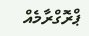ޕްރޮގްރާމެއް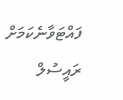ފައްޓަވާނެކަމަށް ރައީސުލް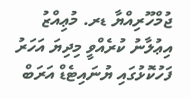ޖުމްހޫރިއްޔާ ޑރ. މުޢިއްޒު އިޢުލާނު ކުރެއްވީ މިދިޔަ އަހަރު ފަހުކޮޅުގައި ޔުނައިޓެޑް އަރަބް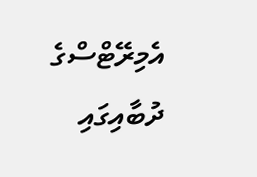އެމިރޭޓްސްގެ ދުބާއިގައި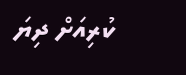ކުރިއަށް ދިޔަ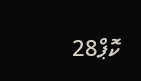ކޮޕް28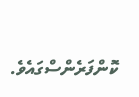ކޮންފަރެންސްގައެވެ.